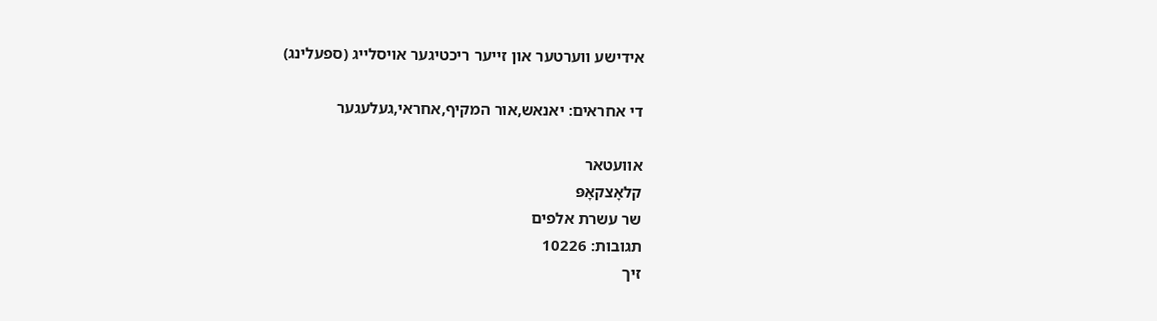אידישע ווערטער און זייער ריכטיגער אויסלייג (ספעלינג)

די אחראים: יאנאש,אור המקיף,אחראי,געלעגער

אוועטאר
קלאָצקאָפּ
שר עשרת אלפים
תגובות: 10226
זיך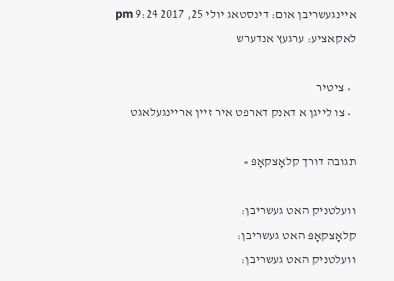איינגעשריבן אום: דינסטאג יולי 25, 2017 9:24 pm
לאקאציע: ערגעץ אנדערש

  • ציטיר
  • צו לייגן א דאנק דארפט איר זיין אריינגעלאגט

תגובה דורך קלאָצקאָפּ »

וועלטניק האט געשריבן:
קלאָצקאָפּ האט געשריבן:
וועלטניק האט געשריבן: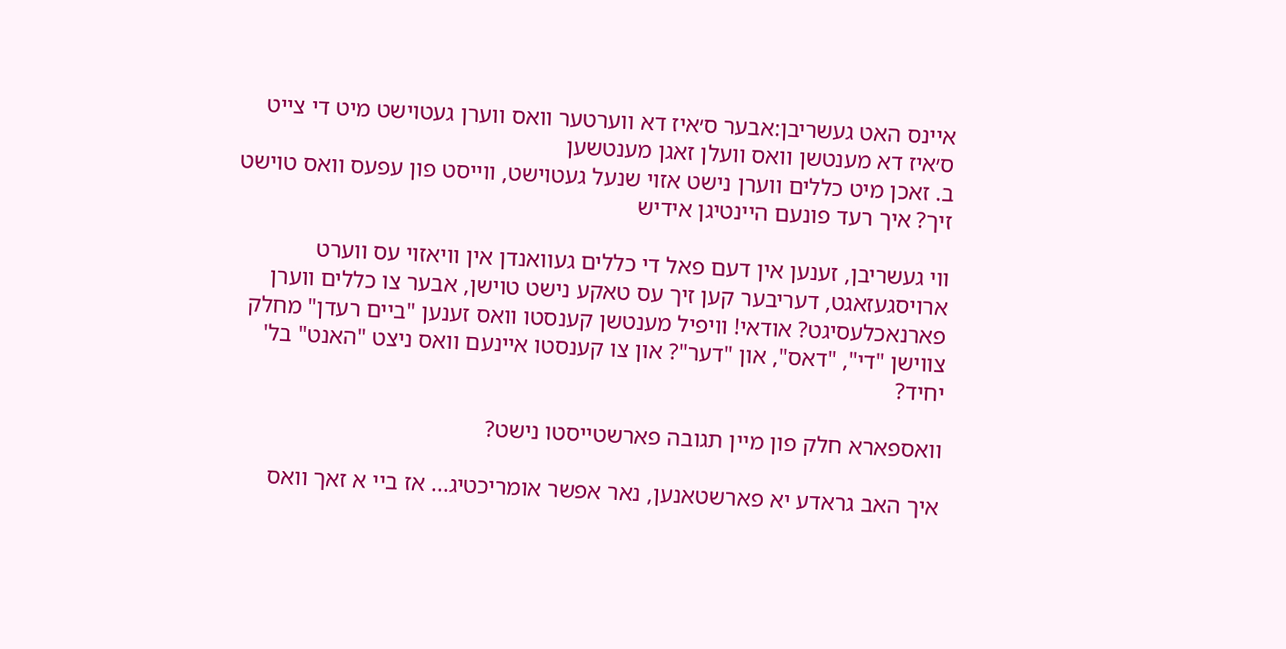איינס האט געשריבן:אבער ס׳איז דא ווערטער וואס ווערן געטוישט מיט די צייט
ס׳איז דא מענטשן וואס וועלן זאגן מענטשען
ב. זאכן מיט כללים ווערן נישט אזוי שנעל געטוישט, ווייסט פון עפעס וואס טוישט זיך? איך רעד פונעם היינטיגן אידיש

ווי געשריבן, זענען אין דעם פאל די כללים געוואנדן אין וויאזוי עס ווערט ארויסגעזאגט, דעריבער קען זיך עס טאקע נישט טוישן, אבער צו כללים ווערן פארנאכלעסיגט? אודאי! וויפיל מענטשן קענסטו וואס זענען "ביים רעדן" מחלק צווישן "די", "דאס", און "דער"? און צו קענסטו איינעם וואס ניצט "האנט" בל' יחיד?

וואספארא חלק פון מיין תגובה פארשטייסטו נישט?

איך האב גראדע יא פארשטאנען, נאר אפשר אומריכטיג... אז ביי א זאך וואס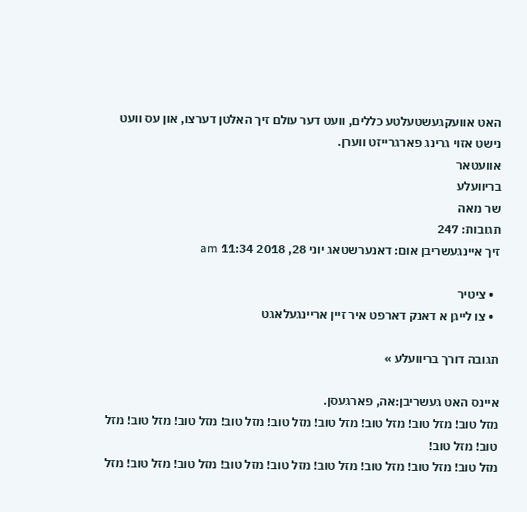האט אוועקגעשטעלטע כללים, וועט דער עולם זיך האלטן דערצו, און עס וועט נישט אזוי גרינג פארגרייזט ווערן.
אוועטאר
בריוועלע
שר מאה
תגובות: 247
זיך איינגעשריבן אום: דאנערשטאג יוני 28, 2018 11:34 am

  • ציטיר
  • צו לייגן א דאנק דארפט איר זיין אריינגעלאגט

תגובה דורך בריוועלע »

איינס האט געשריבן:אה, פארגעסן.
מזל טוב! מזל טוב! מזל טוב! מזל טוב! מזל טוב! מזל טוב! מזל טוב! מזל טוב! מזל טוב! מזל טוב!
מזל טוב! מזל טוב! מזל טוב! מזל טוב! מזל טוב! מזל טוב! מזל טוב! מזל טוב! מזל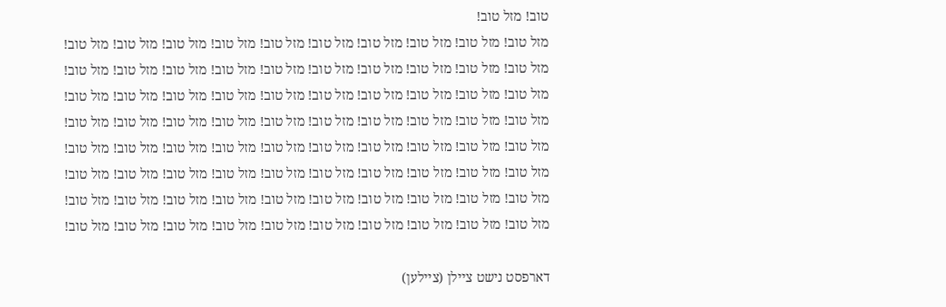טוב! מזל טוב!
מזל טוב! מזל טוב! מזל טוב! מזל טוב! מזל טוב! מזל טוב! מזל טוב! מזל טוב! מזל טוב! מזל טוב!
מזל טוב! מזל טוב! מזל טוב! מזל טוב! מזל טוב! מזל טוב! מזל טוב! מזל טוב! מזל טוב! מזל טוב!
מזל טוב! מזל טוב! מזל טוב! מזל טוב! מזל טוב! מזל טוב! מזל טוב! מזל טוב! מזל טוב! מזל טוב!
מזל טוב! מזל טוב! מזל טוב! מזל טוב! מזל טוב! מזל טוב! מזל טוב! מזל טוב! מזל טוב! מזל טוב!
מזל טוב! מזל טוב! מזל טוב! מזל טוב! מזל טוב! מזל טוב! מזל טוב! מזל טוב! מזל טוב! מזל טוב!
מזל טוב! מזל טוב! מזל טוב! מזל טוב! מזל טוב! מזל טוב! מזל טוב! מזל טוב! מזל טוב! מזל טוב!
מזל טוב! מזל טוב! מזל טוב! מזל טוב! מזל טוב! מזל טוב! מזל טוב! מזל טוב! מזל טוב! מזל טוב!
מזל טוב! מזל טוב! מזל טוב! מזל טוב! מזל טוב! מזל טוב! מזל טוב! מזל טוב! מזל טוב! מזל טוב!

דארפסט נישט ציילן (ציילען)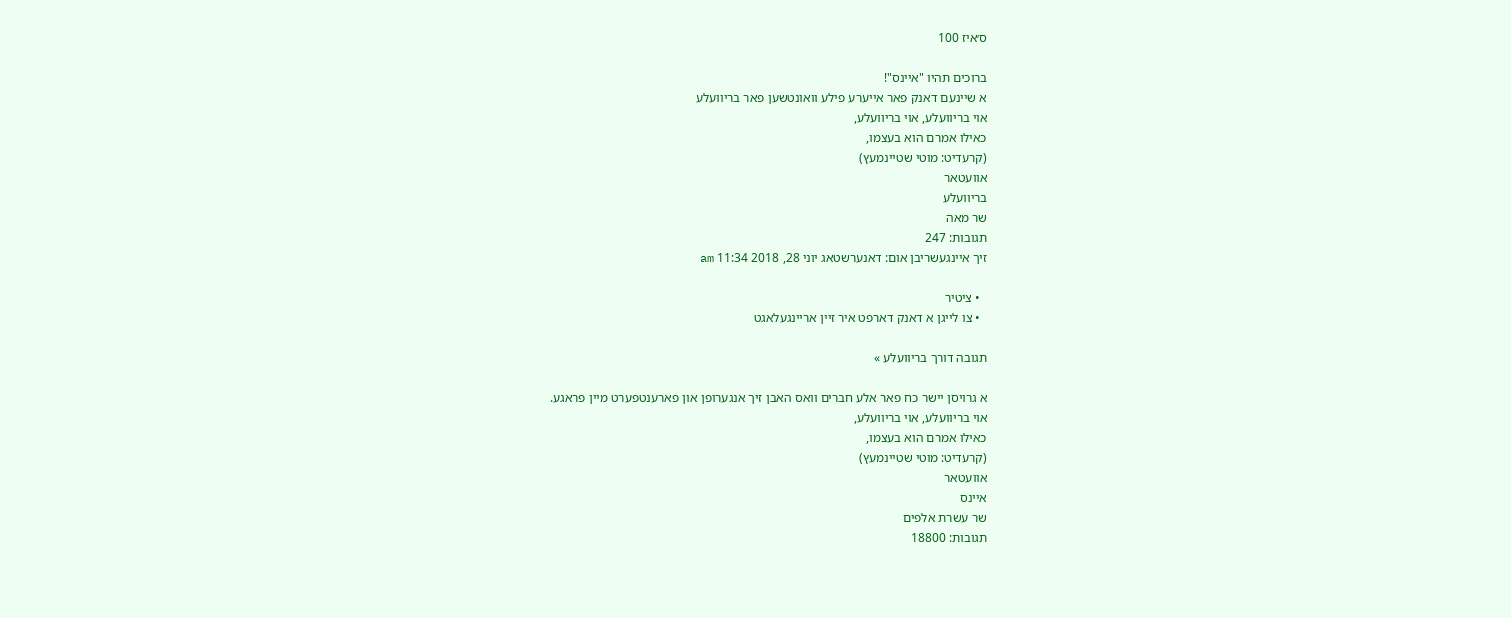ס׳איז 100

ברוכים תהיו "איינס"!
א שיינעם דאנק פאר אייערע פילע וואונטשען פאר בריוועלע
אוי בריוועלע, אוי בריוועלע,
כאילו אמרם הוא בעצמו,
(קרעדיט: מוטי שטיינמעץ)
אוועטאר
בריוועלע
שר מאה
תגובות: 247
זיך איינגעשריבן אום: דאנערשטאג יוני 28, 2018 11:34 am

  • ציטיר
  • צו לייגן א דאנק דארפט איר זיין אריינגעלאגט

תגובה דורך בריוועלע »

א גרויסן יישר כח פאר אלע חברים וואס האבן זיך אנגערופן און פארענטפערט מיין פראגע.
אוי בריוועלע, אוי בריוועלע,
כאילו אמרם הוא בעצמו,
(קרעדיט: מוטי שטיינמעץ)
אוועטאר
איינס
שר עשרת אלפים
תגובות: 18800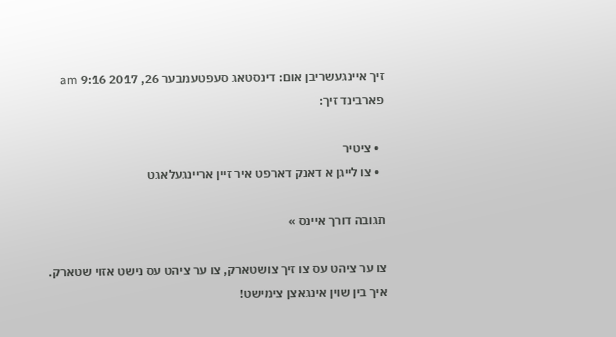זיך איינגעשריבן אום: דינסטאג סעפטעמבער 26, 2017 9:16 am
פארבינד זיך:

  • ציטיר
  • צו לייגן א דאנק דארפט איר זיין אריינגעלאגט

תגובה דורך איינס »

צו ער ציהט עס צו זיך צושטארק, צו ער ציהט עס נישט אזוי שטארק.
איך בין שוין אינגאצן צימישט!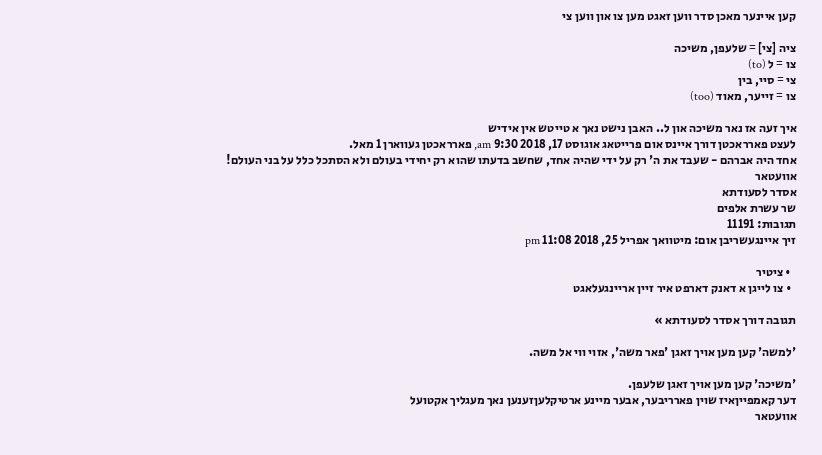קען איינער מאכן סדר ווען זאגט מען צו און ווען צי

ציה [צי] = שלעפן, משיכה
צו = ל (to)
צי = סיי, בין
צו = זייער, מאוד (too)

איך זעה אז נאר משיכה און ל.. האבן נישט נאך א טייטש אין אידיש
לעצט פארראכטן דורך איינס אום פרייטאג אוגוסט 17, 2018 9:30 am, פארראכטן געווארן 1 מאל.
אחד היה אברהם - שעבד את ה' רק על ידי שהיה אחד, שחשב בדעתו שהוא רק יחידי בעולם ולא הסתכל כלל על בני העולם!
אוועטאר
אסדר לסעודתא
שר עשרת אלפים
תגובות: 11191
זיך איינגעשריבן אום: מיטוואך אפריל 25, 2018 11:08 pm

  • ציטיר
  • צו לייגן א דאנק דארפט איר זיין אריינגעלאגט

תגובה דורך אסדר לסעודתא »

'למשה' קען מען אויך זאגן 'פאר משה', אזוי ווי אל משה.

'משיכה' קען מען אויך זאגן שלעפן.
דער קאמפייןאיז שוין פארריבער, אבער מיינע ארטיקלעןזענען נאך מעגליך אקטועל
אוועטאר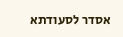אסדר לסעודתא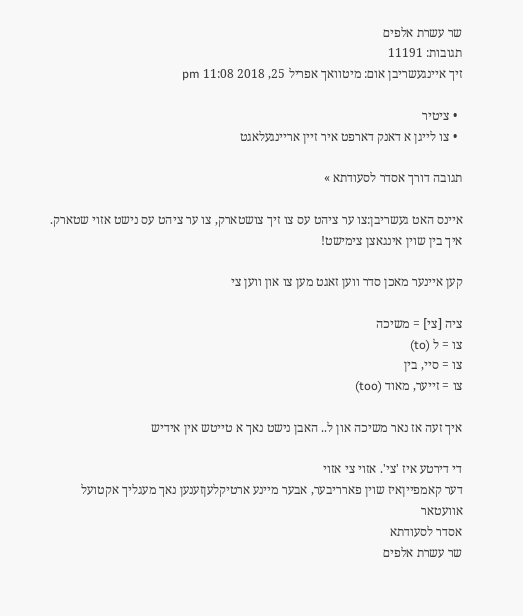שר עשרת אלפים
תגובות: 11191
זיך איינגעשריבן אום: מיטוואך אפריל 25, 2018 11:08 pm

  • ציטיר
  • צו לייגן א דאנק דארפט איר זיין אריינגעלאגט

תגובה דורך אסדר לסעודתא »

איינס האט געשריבן:צו ער ציהט עס צו זיך צושטארק, צו ער ציהט עס נישט אזוי שטארק.
איך בין שוין אינגאצן צימישט!

קען איינער מאכן סדר ווען זאגט מען צו און ווען צי

ציה [צי] = משיכה
צו = ל (to)
צו = סיי, בין
צו = זייער, מאוד (too)

איך זעה אז נאר משיכה און ל.. האבן נישט נאך א טייטש אין אידיש

די דירטע איז 'צי'. אזוי צי אזוי
דער קאמפייןאיז שוין פארריבער, אבער מיינע ארטיקלעןזענען נאך מעגליך אקטועל
אוועטאר
אסדר לסעודתא
שר עשרת אלפים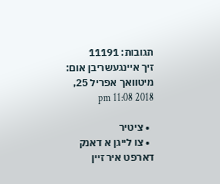תגובות: 11191
זיך איינגעשריבן אום: מיטוואך אפריל 25, 2018 11:08 pm

  • ציטיר
  • צו לייגן א דאנק דארפט איר זיין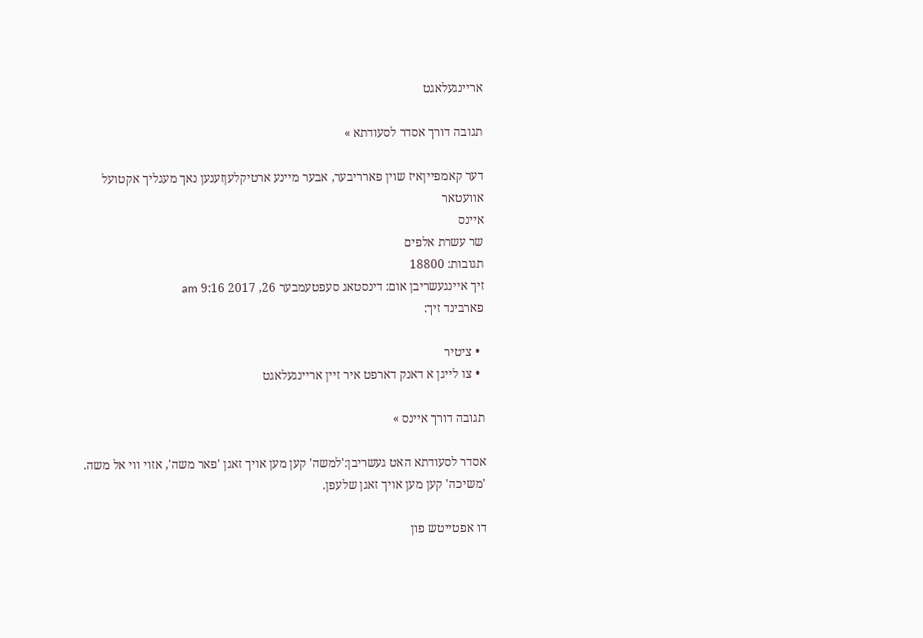אריינגעלאגט

תגובה דורך אסדר לסעודתא »

דער קאמפייןאיז שוין פארריבער, אבער מיינע ארטיקלעןזענען נאך מעגליך אקטועל
אוועטאר
איינס
שר עשרת אלפים
תגובות: 18800
זיך איינגעשריבן אום: דינסטאג סעפטעמבער 26, 2017 9:16 am
פארבינד זיך:

  • ציטיר
  • צו לייגן א דאנק דארפט איר זיין אריינגעלאגט

תגובה דורך איינס »

אסדר לסעודתא האט געשריבן:'למשה' קען מען אויך זאגן 'פאר משה', אזוי ווי אל משה.
'משיכה' קען מען אויך זאגן שלעפן.

דו אפטייטש פון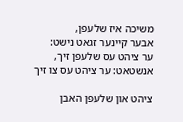משיכה איז שלעפן,
אבער קיינער זגאט נישט:
ער ציהט עס שלעפן זיך,
אנשטאט: ער ציהט עס צו זיך

ציהט און שלעפן האבן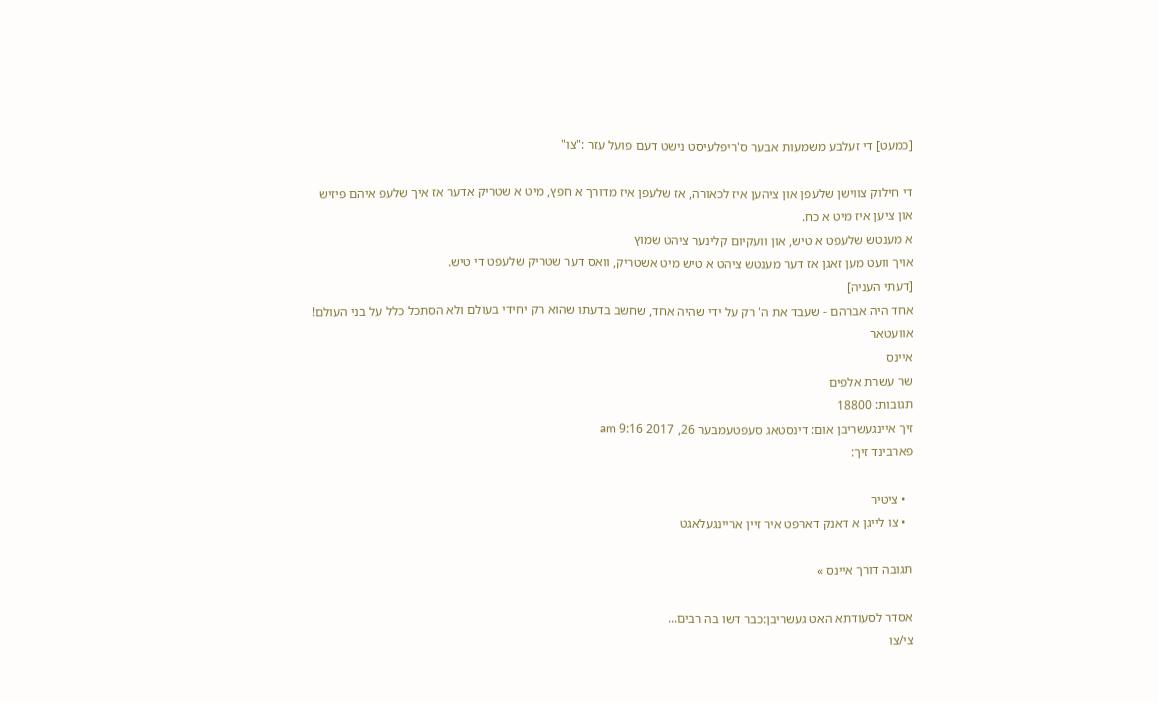[כמעט] די זעלבע משמעות אבער ס'ריפלעיסט נישט דעם פועל עזר :"צו"

די חילוק צווישן שלעפן און ציהען איז לכאורה, אז שלעפן איז מדורך א חפץ, מיט א שטריק אדער אז איך שלעפ איהם פיזיש
און ציען איז מיט א כח.
א מענטש שלעפט א טיש, און וועקיום קלינער ציהט שמוץ
אויך וועט מען זאגן אז דער מענטש ציהט א טיש מיט אשטריק, וואס דער שטריק שלעפט די טיש.
[דעתי העניה]
אחד היה אברהם - שעבד את ה' רק על ידי שהיה אחד, שחשב בדעתו שהוא רק יחידי בעולם ולא הסתכל כלל על בני העולם!
אוועטאר
איינס
שר עשרת אלפים
תגובות: 18800
זיך איינגעשריבן אום: דינסטאג סעפטעמבער 26, 2017 9:16 am
פארבינד זיך:

  • ציטיר
  • צו לייגן א דאנק דארפט איר זיין אריינגעלאגט

תגובה דורך איינס »

אסדר לסעודתא האט געשריבן:כבר דשו בה רבים...
צי/צו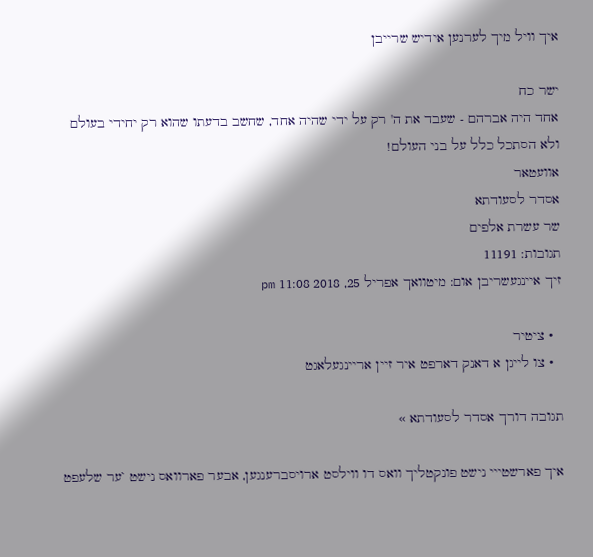איך וויל מיך לערנען אידיש שרייבן

ישר כח
אחד היה אברהם - שעבד את ה' רק על ידי שהיה אחד, שחשב בדעתו שהוא רק יחידי בעולם ולא הסתכל כלל על בני העולם!
אוועטאר
אסדר לסעודתא
שר עשרת אלפים
תגובות: 11191
זיך איינגעשריבן אום: מיטוואך אפריל 25, 2018 11:08 pm

  • ציטיר
  • צו לייגן א דאנק דארפט איר זיין אריינגעלאגט

תגובה דורך אסדר לסעודתא »

איך פארשטייי נישט פונקטליך וואס דו ווילסט ארויסברענגען, אבער פארוואס נישט `ער שלעפט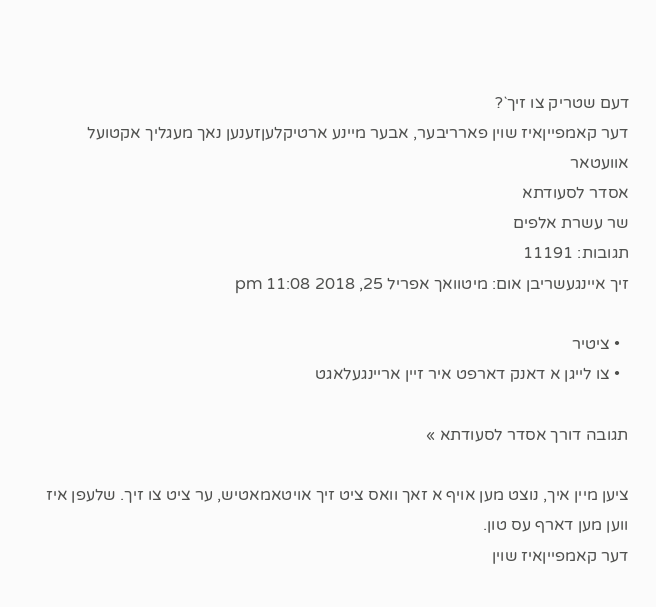דעם שטריק צו זיך`?
דער קאמפייןאיז שוין פארריבער, אבער מיינע ארטיקלעןזענען נאך מעגליך אקטועל
אוועטאר
אסדר לסעודתא
שר עשרת אלפים
תגובות: 11191
זיך איינגעשריבן אום: מיטוואך אפריל 25, 2018 11:08 pm

  • ציטיר
  • צו לייגן א דאנק דארפט איר זיין אריינגעלאגט

תגובה דורך אסדר לסעודתא »

ציען מיין איך, נוצט מען אויף א זאך וואס ציט זיך אויטאמאטיש, ער ציט צו זיך. שלעפן איז ווען מען דארף עס טון.
דער קאמפייןאיז שוין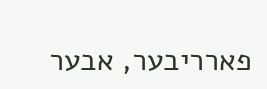פארריבער, אבער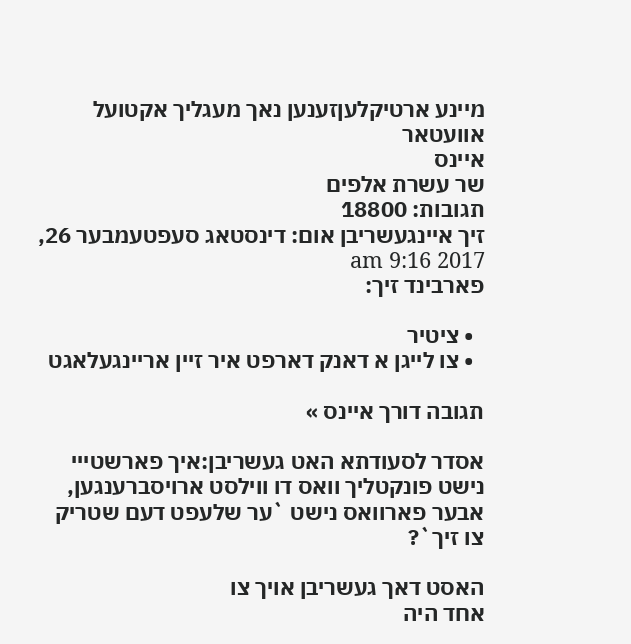מיינע ארטיקלעןזענען נאך מעגליך אקטועל
אוועטאר
איינס
שר עשרת אלפים
תגובות: 18800
זיך איינגעשריבן אום: דינסטאג סעפטעמבער 26, 2017 9:16 am
פארבינד זיך:

  • ציטיר
  • צו לייגן א דאנק דארפט איר זיין אריינגעלאגט

תגובה דורך איינס »

אסדר לסעודתא האט געשריבן:איך פארשטייי נישט פונקטליך וואס דו ווילסט ארויסברענגען, אבער פארוואס נישט `ער שלעפט דעם שטריק צו זיך`?

האסט דאך געשריבן אויך צו
אחד היה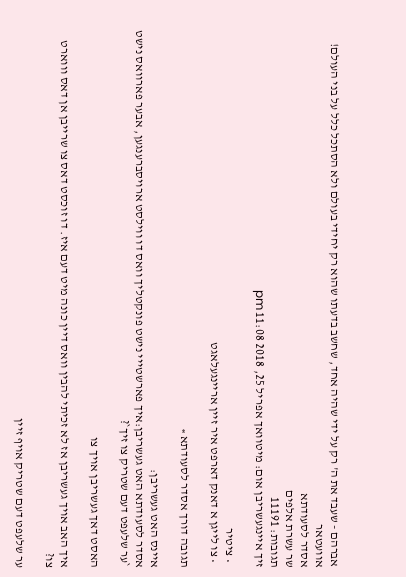אברהם - שעבד את ה' רק על ידי שהיה אחד, שחשב בדעתו שהוא רק יחידי בעולם ולא הסתכל כלל על בני העולם!
אוועטאר
אסדר לסעודתא
שר עשרת אלפים
תגובות: 11191
זיך איינגעשריבן אום: מיטוואך אפריל 25, 2018 11:08 pm

  • ציטיר
  • צו לייגן א דאנק דארפט איר זיין אריינגעלאגט

תגובה דורך אסדר לסעודתא »

איינס האט געשריבן:
אסדר לסעודתא האט געשריבן:איך פארשטייי נישט פונקטליך וואס דו ווילסט ארויסברענגען, אבער פארוואס נישט `ער שלעפט דעם שטריק צו זיך`?

האסט דאך געשריבן אויך צו

איך האב אויך געשריבן אז לא זכיתי להבין וואס דיין כונה מיט דעם איז. דו זוכסט דאס צו שרייבן אן דאס וווארט צו?

ער שלעפט דעם שטריק אויף זיין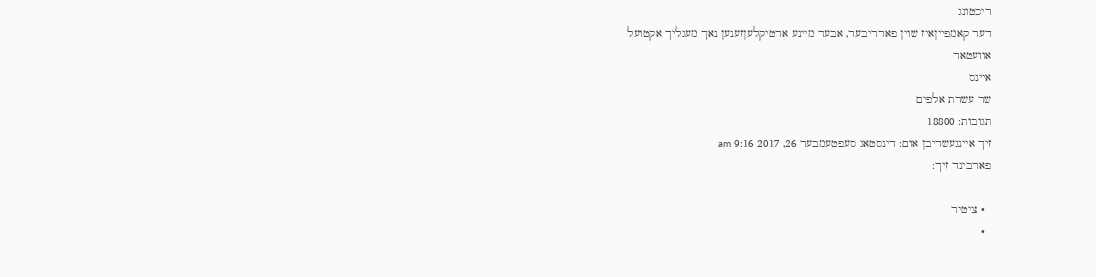ריכטונג
דער קאמפייןאיז שוין פארריבער, אבער מיינע ארטיקלעןזענען נאך מעגליך אקטועל
אוועטאר
איינס
שר עשרת אלפים
תגובות: 18800
זיך איינגעשריבן אום: דינסטאג סעפטעמבער 26, 2017 9:16 am
פארבינד זיך:

  • ציטיר
  •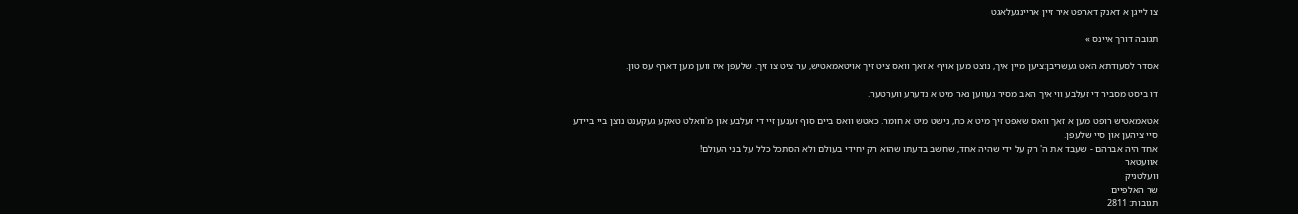צו לייגן א דאנק דארפט איר זיין אריינגעלאגט

תגובה דורך איינס »

אסדר לסעודתא האט געשריבן:ציען מיין איך, נוצט מען אויף א זאך וואס ציט זיך אויטאמאטיש, ער ציט צו זיך. שלעפן איז ווען מען דארף עס טון.

דו ביסט מסביר די זעלבע ווי איך האב מסיר געווען נאר מיט א נדערע ווערטער.

אטאמאטיש רופט מען א זאך וואס שאפט זיך מיט א כח, נישט מיט א חומר. כאטש וואס ביים סוף זענען זיי די זעלבע און מ'וואלט טאקע געקענט נוצן ביי ביידע סיי ציהען און סיי שלעפן.
אחד היה אברהם - שעבד את ה' רק על ידי שהיה אחד, שחשב בדעתו שהוא רק יחידי בעולם ולא הסתכל כלל על בני העולם!
אוועטאר
וועלטניק
שר האלפיים
תגובות: 2811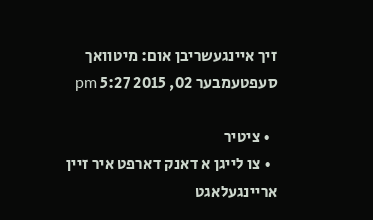זיך איינגעשריבן אום: מיטוואך סעפטעמבער 02, 2015 5:27 pm

  • ציטיר
  • צו לייגן א דאנק דארפט איר זיין אריינגעלאגט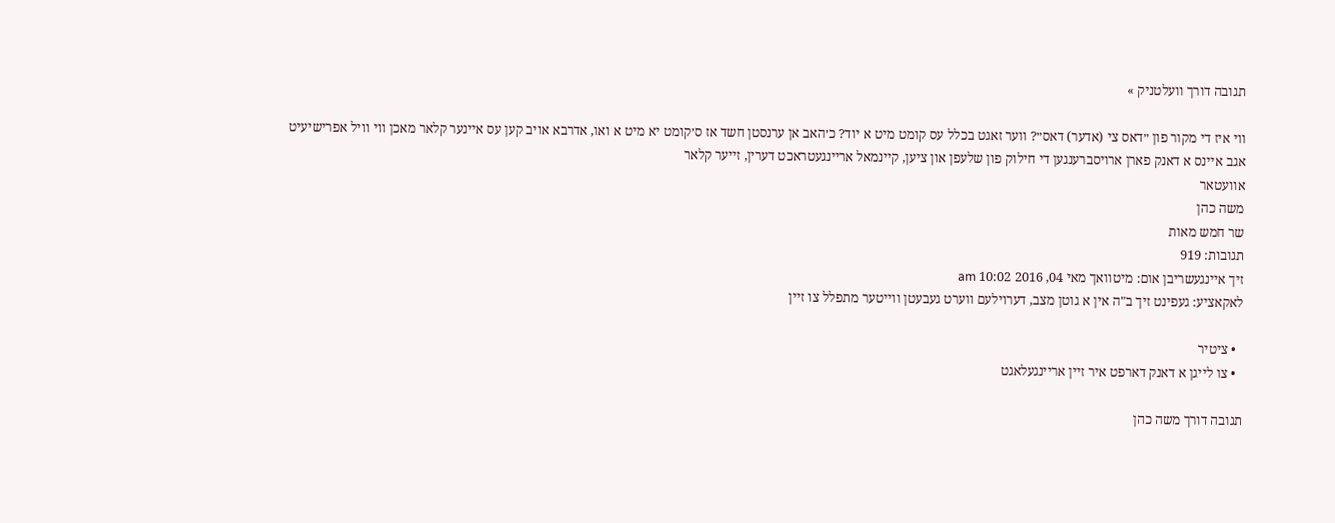תגובה דורך וועלטניק »

ווי איז די מקור פון ״דאס צי (אדער) דאס״? ווער זאגט בכלל עס קומט מיט א יוד? כ׳האב אן ערנסטן חשד אז ס׳קומט יא מיט א ואו, אדרבא אויב קען עס איינער קלאר מאכן ווי וויל אפרישיעיט
אגב איינס א דאנק פארן ארויסברענגען די חילוק פון שלעפן און ציען, קיינמאל אריינגעטראכט דערין, זייער קלאר
אוועטאר
משה כהן
שר חמש מאות
תגובות: 919
זיך איינגעשריבן אום: מיטוואך מאי 04, 2016 10:02 am
לאקאציע: געפינט זיך ב"ה אין א גוטן מצב, דערוילעם ווערט געבעטן ווייטער מתפלל צו זיין

  • ציטיר
  • צו לייגן א דאנק דארפט איר זיין אריינגעלאגט

תגובה דורך משה כהן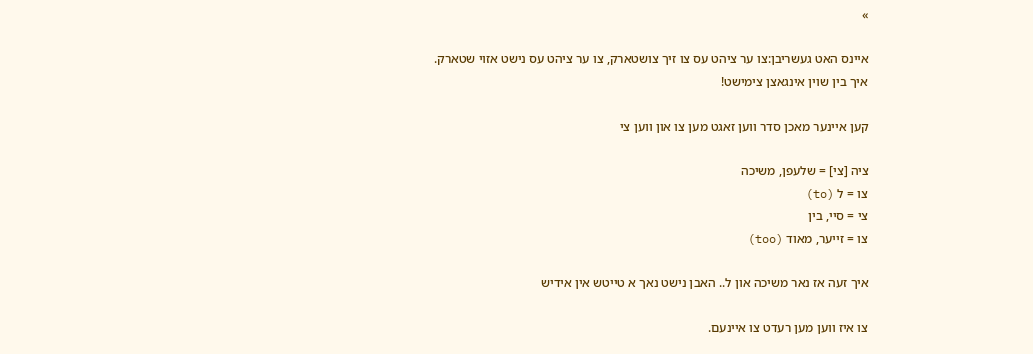»

איינס האט געשריבן:צו ער ציהט עס צו זיך צושטארק, צו ער ציהט עס נישט אזוי שטארק.
איך בין שוין אינגאצן צימישט!

קען איינער מאכן סדר ווען זאגט מען צו און ווען צי

ציה [צי] = שלעפן, משיכה
צו = ל (to)
צי = סיי, בין
צו = זייער, מאוד (too)

איך זעה אז נאר משיכה און ל.. האבן נישט נאך א טייטש אין אידיש

צו איז ווען מען רעדט צו איינעם.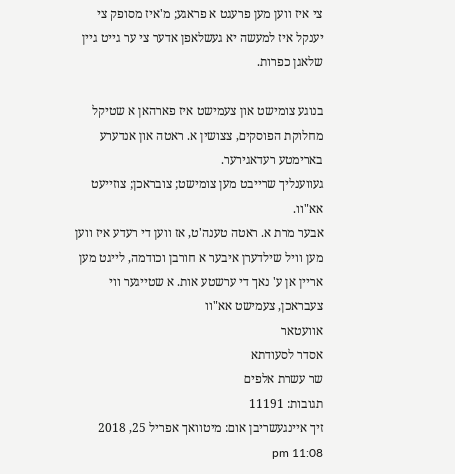צי איז ווען מען פרעגט א פראגע; מ'איז מסופק צי יענקל איז למעשה יא געשלאפן אדער צי ער גייט גיין שלאגן כפרות.

בנוגע צומישט און צעמישט איז פארהאן א שטיקל מחלוקת הפוסקים, צצושין א. ראטה און אנדערע בארימטע רעדאגירער.
געווענליך שרייבט מען צומישט; צובראכן; צוזייעט אא"וו.
אבער מרת א. ראטה טענה'ט, אז ווען די רעדע איז ווען מען וויל שילדערן איבער א חורבן וכודמה, לייגט מען אריין אן ע' נאך די ערשטע אות. א שטייגער ווי צעבראכן, צעמישט אא"וו
אוועטאר
אסדר לסעודתא
שר עשרת אלפים
תגובות: 11191
זיך איינגעשריבן אום: מיטוואך אפריל 25, 2018 11:08 pm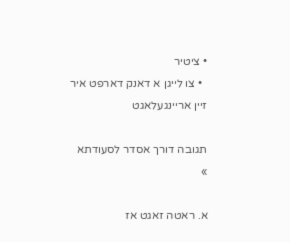• ציטיר
  • צו לייגן א דאנק דארפט איר זיין אריינגעלאגט

תגובה דורך אסדר לסעודתא »

א. ראטה זאגט אז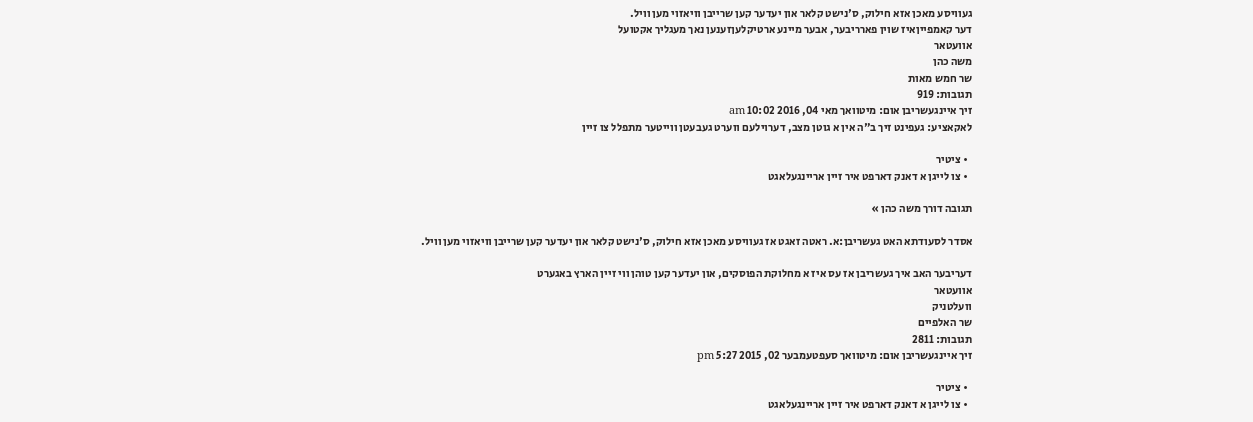געוויסע מאכן אזא חילוק, ס'נישט קלאר און יעדער קען שרייבן וויאזוי מען וויל.
דער קאמפייןאיז שוין פארריבער, אבער מיינע ארטיקלעןזענען נאך מעגליך אקטועל
אוועטאר
משה כהן
שר חמש מאות
תגובות: 919
זיך איינגעשריבן אום: מיטוואך מאי 04, 2016 10:02 am
לאקאציע: געפינט זיך ב"ה אין א גוטן מצב, דערוילעם ווערט געבעטן ווייטער מתפלל צו זיין

  • ציטיר
  • צו לייגן א דאנק דארפט איר זיין אריינגעלאגט

תגובה דורך משה כהן »

אסדר לסעודתא האט געשריבן:א. ראטה זאגט אז געוויסע מאכן אזא חילוק, ס'נישט קלאר און יעדער קען שרייבן וויאזוי מען וויל.

דעריבער האב איך געשריבן אז עס איז א מחלוקת הפוסקים, און יעדער קען טוהן ווי זיין הארץ באגערט
אוועטאר
וועלטניק
שר האלפיים
תגובות: 2811
זיך איינגעשריבן אום: מיטוואך סעפטעמבער 02, 2015 5:27 pm

  • ציטיר
  • צו לייגן א דאנק דארפט איר זיין אריינגעלאגט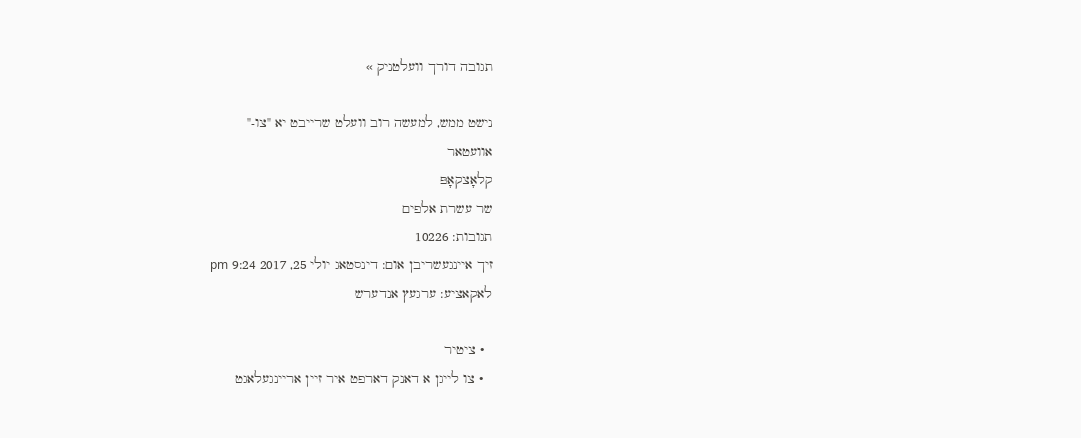תגובה דורך וועלטניק »

נישט ממש, למעשה רוב וועלט שרייבט יא "צו-"
אוועטאר
קלאָצקאָפּ
שר עשרת אלפים
תגובות: 10226
זיך איינגעשריבן אום: דינסטאג יולי 25, 2017 9:24 pm
לאקאציע: ערגעץ אנדערש

  • ציטיר
  • צו לייגן א דאנק דארפט איר זיין אריינגעלאגט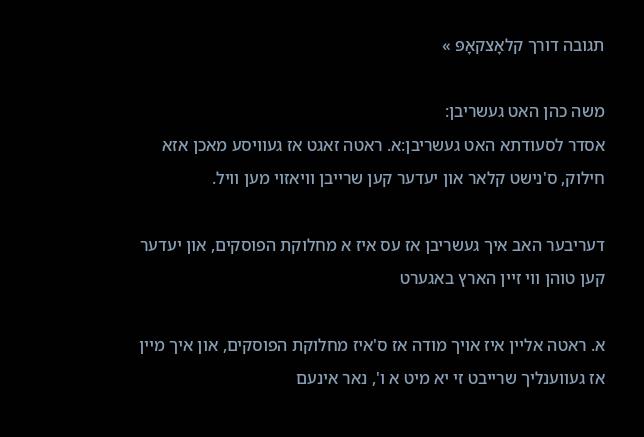תגובה דורך קלאָצקאָפּ »

משה כהן האט געשריבן:
אסדר לסעודתא האט געשריבן:א. ראטה זאגט אז געוויסע מאכן אזא חילוק, ס'נישט קלאר און יעדער קען שרייבן וויאזוי מען וויל.

דעריבער האב איך געשריבן אז עס איז א מחלוקת הפוסקים, און יעדער קען טוהן ווי זיין הארץ באגערט

א. ראטה אליין איז אויך מודה אז ס'איז מחלוקת הפוסקים, און איך מיין אז געווענליך שרייבט זי יא מיט א ו', נאר אינעם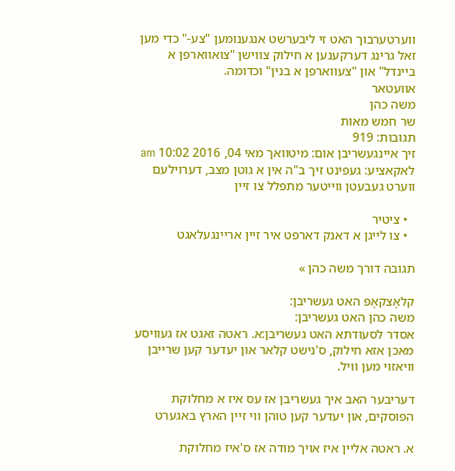ווערטערבוך האט זי ליבערשט אנגענומען "צע-" כדי מען זאל גרינג דערקענען א חילוק צווישן "צואווארפן א ביינדל" און "צעווארפן א בנין" וכדומה.
אוועטאר
משה כהן
שר חמש מאות
תגובות: 919
זיך איינגעשריבן אום: מיטוואך מאי 04, 2016 10:02 am
לאקאציע: געפינט זיך ב"ה אין א גוטן מצב, דערוילעם ווערט געבעטן ווייטער מתפלל צו זיין

  • ציטיר
  • צו לייגן א דאנק דארפט איר זיין אריינגעלאגט

תגובה דורך משה כהן »

קלאָצקאָפּ האט געשריבן:
משה כהן האט געשריבן:
אסדר לסעודתא האט געשריבן:א. ראטה זאגט אז געוויסע מאכן אזא חילוק, ס'נישט קלאר און יעדער קען שרייבן וויאזוי מען וויל.

דעריבער האב איך געשריבן אז עס איז א מחלוקת הפוסקים, און יעדער קען טוהן ווי זיין הארץ באגערט

א. ראטה אליין איז אויך מודה אז ס'איז מחלוקת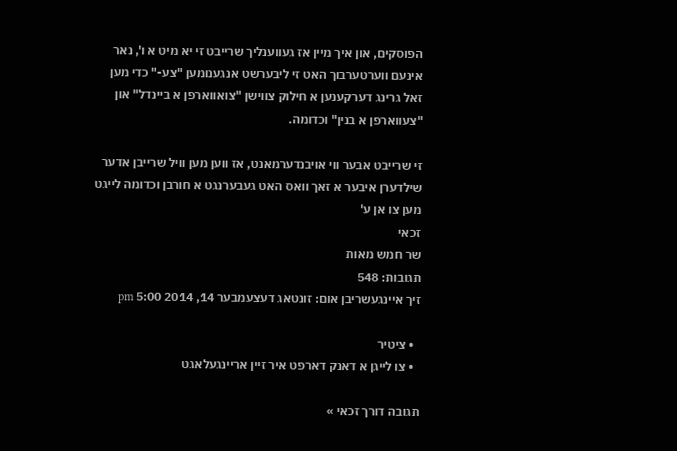הפוסקים, און איך מיין אז געווענליך שרייבט זי יא מיט א ו', נאר אינעם ווערטערבוך האט זי ליבערשט אנגענומען "צע-" כדי מען זאל גרינג דערקענען א חילוק צווישן "צואווארפן א ביינדל" און "צעווארפן א בנין" וכדומה.

זי שרייבט אבער ווי אויבנדערמאנט, אז ווען מען וויל שרייבן אדער שילדערן איבער א זאך וואס האט געבערנגט א חורבן וכדומה לייגט מען צו אן ע'
זכאי
שר חמש מאות
תגובות: 548
זיך איינגעשריבן אום: זונטאג דעצעמבער 14, 2014 5:00 pm

  • ציטיר
  • צו לייגן א דאנק דארפט איר זיין אריינגעלאגט

תגובה דורך זכאי »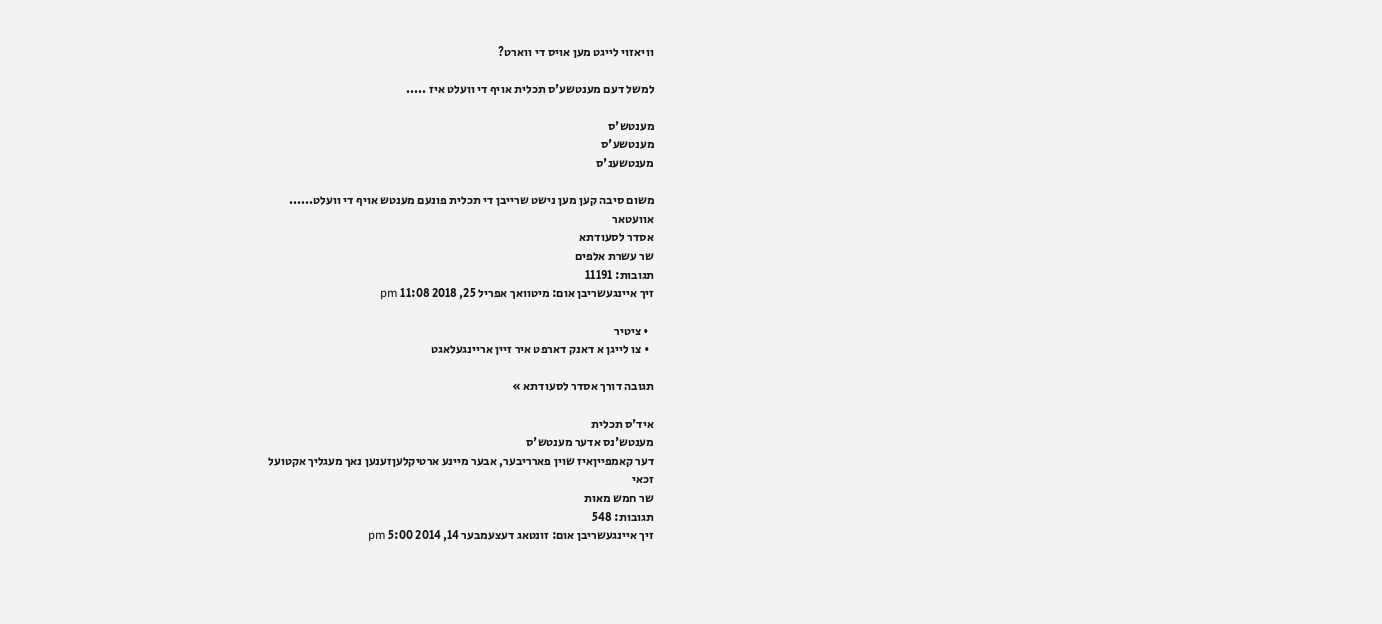וויאזוי לייגט מען אויס די ווארט?

למשל דעם מענטשע'ס תכלית אויף די וועלט איז .....

מענטש'ס
מענטשע'ס
מענטשענ'ס

משום סיבה קען מען נישט שרייבן די תכלית פונעם מענטש אויף די וועלט......
אוועטאר
אסדר לסעודתא
שר עשרת אלפים
תגובות: 11191
זיך איינגעשריבן אום: מיטוואך אפריל 25, 2018 11:08 pm

  • ציטיר
  • צו לייגן א דאנק דארפט איר זיין אריינגעלאגט

תגובה דורך אסדר לסעודתא »

איד'ס תכלית
מענטש'נס אדער מענטש'ס
דער קאמפייןאיז שוין פארריבער, אבער מיינע ארטיקלעןזענען נאך מעגליך אקטועל
זכאי
שר חמש מאות
תגובות: 548
זיך איינגעשריבן אום: זונטאג דעצעמבער 14, 2014 5:00 pm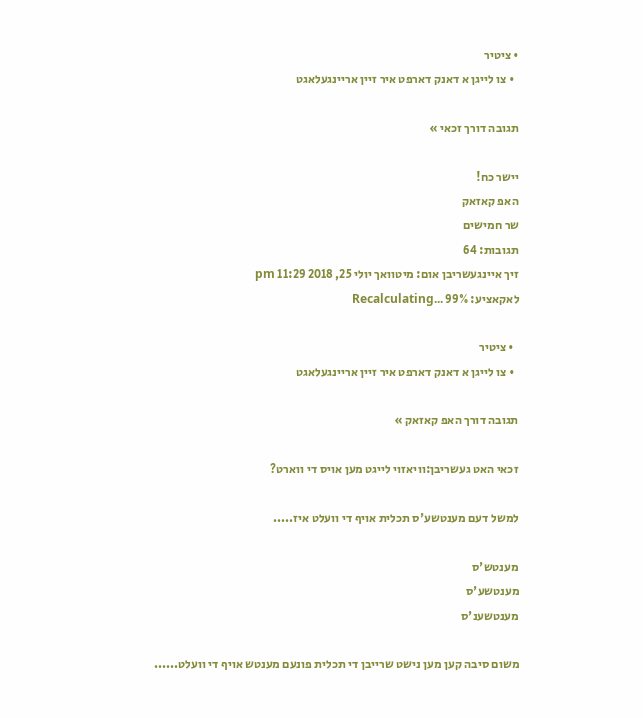• ציטיר
  • צו לייגן א דאנק דארפט איר זיין אריינגעלאגט

תגובה דורך זכאי »

יישר כח!
האפ קאזאק
שר חמישים
תגובות: 64
זיך איינגעשריבן אום: מיטוואך יולי 25, 2018 11:29 pm
לאקאציע: 99% ...Recalculating

  • ציטיר
  • צו לייגן א דאנק דארפט איר זיין אריינגעלאגט

תגובה דורך האפ קאזאק »

זכאי האט געשריבן:וויאזוי לייגט מען אויס די ווארט?

למשל דעם מענטשע'ס תכלית אויף די וועלט איז.....

מענטש'ס
מענטשע'ס
מענטשענ'ס

משום סיבה קען מען נישט שרייבן די תכלית פונעם מענטש אויף די וועלט......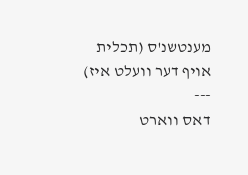מענטשנ'ס (תכלית אויף דער וועלט איז)
---
דאס ווארט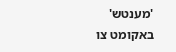'מענטש' באקומט צו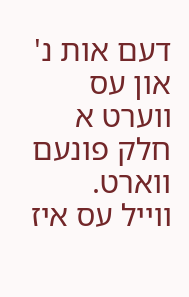דעם אות נ' און עס ווערט א חלק פונעם ווארט.
ווייל עס איז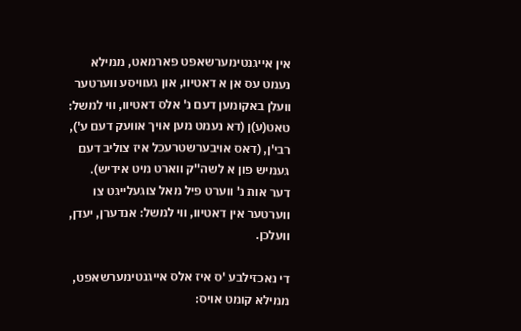אין אייגנטימערשאפט פארמאט, ממילא נעמט עס אן א דאטיוו, און געוויסע ווערטער וועלן באקומען דעם נ' אלס דאטיוו, ווי למשל: טאט(ע)ן (דא נעמט מען אויך אוועק דעם ע'), רבי'ן, (דאס אויבערשטרעכל איז צוליב דעם געמיש פון א לשה''ק ווארט מיט אידיש).
דער אות נ' ווערט פיל מאל צוגעלייגט צו ווערטער אין דאטיוו, ווי למשל: אנדערן, יעדן, וועלכן.

די נאכזילבע 'ס איז אלס אייגנטימערשאפט, ממילא קומט אויס: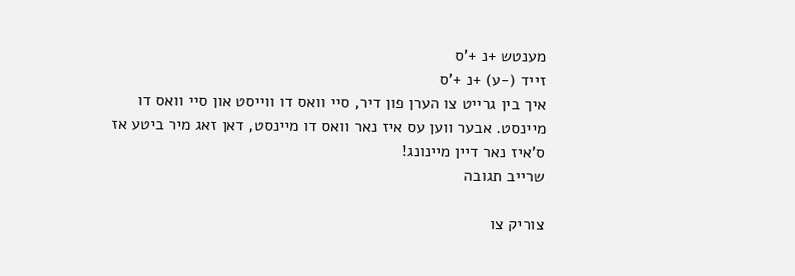מענטש +נ +'ס
זייד (-ע) +נ +'ס
איך בין גרייט צו הערן פון דיר, סיי וואס דו ווייסט און סיי וואס דו מיינסט. אבער ווען עס איז נאר וואס דו מיינסט, דאן זאג מיר ביטע אז ס'איז נאר דיין מיינונג!
שרייב תגובה

צוריק צו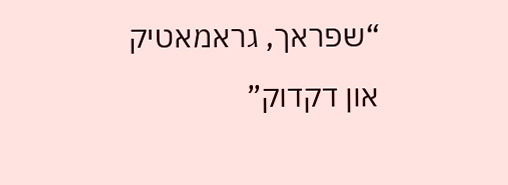“שפראך, גראמאטיק און דקדוק”